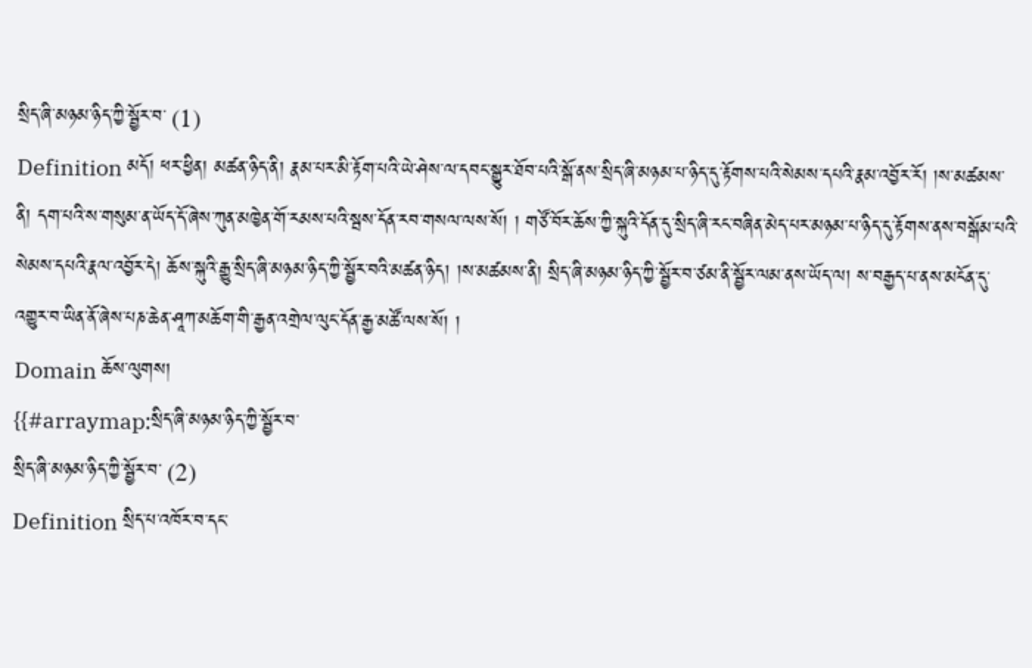སྲིད་ཞི་མཉམ་ཉིད་ཀྱི་སྦྱོར་བ་ (1)
Definition མདོ། ཕར་ཕྱིན། མཚན་ཉིད་ནི། རྣམ་པར་མི་རྟོག་པའི་ཡེ་ཤེས་ལ་དབང་སྒྱུར་ཐོབ་པའི་སྒོ་ནས་སྲིད་ཞི་མཉམ་པ་ཉིད་དུ་རྟོགས་པའི་སེམས་དཔའི་རྣམ་འབྱོར་རོ། །ས་མཚམས་ནི། དག་པའི་ས་གསུམ་ན་ཡོད་དོ་ཞེས་ཀུན་མཁྱེན་གོ་རམས་པའི་སྦས་དོན་རབ་གསལ་ལས་སོ། ། གཙོ་བོར་ཆོས་ཀྱི་སྐུའི་དོན་དུ་སྲིད་ཞི་རང་བཞིན་མེད་པར་མཉམ་པ་ཉིད་དུ་རྟོགས་ནས་བསྒོམ་པའི་སེམས་དཔའི་རྣལ་འབྱོར་དེ། ཆོས་སྐུའི་རྒྱུ་སྲིད་ཞི་མཉམ་ཉིད་ཀྱི་སྦྱོར་བའི་མཚན་ཉིད། །ས་མཚམས་ནི། སྲིད་ཞི་མཉམ་ཉིད་ཀྱི་སྦྱོར་བ་ཙམ་ནི་སྦྱོར་ལམ་ནས་ཡོད་ལ། ས་བརྒྱད་པ་ནས་མངོན་དུ་འགྱུར་བ་ཡིན་ནོ་ཞེས་པཎ་ཆེན་ཤཱཀ་མཆོག་གི་རྒྱན་འགྲེལ་ལུང་དོན་རྒྱ་མཚོ་ལས་སོ། །
Domain ཆོས་ལུགས།
{{#arraymap:སྲིད་ཞི་མཉམ་ཉིད་ཀྱི་སྦྱོར་བ་
སྲིད་ཞི་མཉམ་ཉིད་ཀྱི་སྦྱོར་བ་ (2)
Definition སྲིད་པ་འཁོར་བ་དང་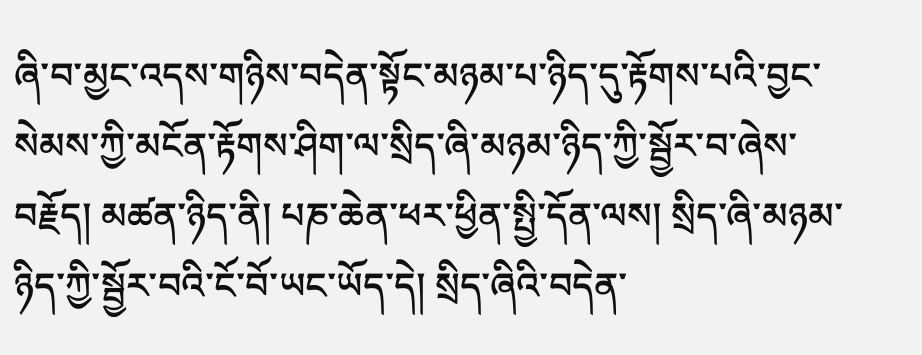ཞི་བ་མྱང་འདས་གཉིས་བདེན་སྟོང་མཉམ་པ་ཉིད་དུ་རྟོགས་པའི་བྱང་སེམས་ཀྱི་མངོན་རྟོགས་ཤིག་ལ་སྲིད་ཞི་མཉམ་ཉིད་ཀྱི་སྦྱོར་བ་ཞེས་བརྗོད། མཚན་ཉིད་ནི། པཎ་ཆེན་ཕར་ཕྱིན་སྤྱི་དོན་ལས། སྲིད་ཞི་མཉམ་ཉིད་ཀྱི་སྦྱོར་བའི་ངོ་བོ་ཡང་ཡོད་དེ། སྲིད་ཞིའི་བདེན་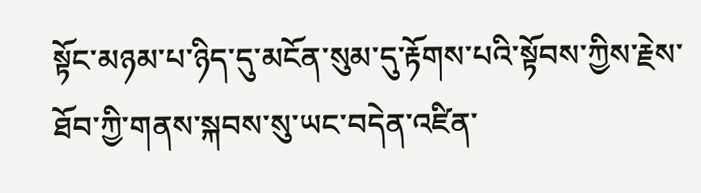སྟོང་མཉམ་པ་ཉིད་དུ་མངོན་སུམ་དུ་རྟོགས་པའི་སྟོབས་ཀྱིས་རྗེས་ཐོབ་ཀྱི་གནས་སྐབས་སུ་ཡང་བདེན་འཛིན་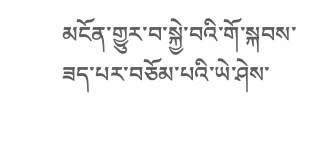མངོན་གྱུར་བ་སྐྱེ་བའི་གོ་སྐབས་ཟད་པར་བཅོམ་པའི་ཡེ་ཤེས་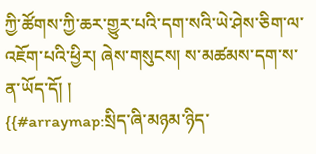ཀྱི་ཚོགས་ཀྱི་ཆར་གྱུར་པའི་དག་སའི་ཡེ་ཤེས་ཅིག་ལ་འཇོག་པའི་ཕྱིར། ཞེས་གསུངས། ས་མཚམས་དག་ས་ན་ཡོད་དོ། །
{{#arraymap:སྲིད་ཞི་མཉམ་ཉིད་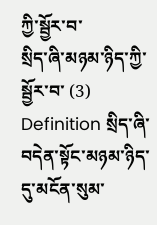ཀྱི་སྦྱོར་བ་
སྲིད་ཞི་མཉམ་ཉིད་ཀྱི་སྦྱོར་བ་ (3)
Definition སྲིད་ཞི་བདེན་སྟོང་མཉམ་ཉིད་དུ་མངོན་སུམ་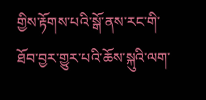གྱིས་རྟོགས་པའི་སྒོ་ནས་རང་གི་ཐོབ་བྱར་གྱུར་པའི་ཆོས་སྐུའི་ལག་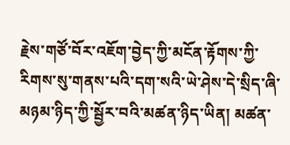རྗེས་གཙོ་བོར་འཇོག་བྱེད་ཀྱི་མངོན་རྟོགས་ཀྱི་རིགས་སུ་གནས་པའི་དག་སའི་ཡེ་ཤེས་དེ་སྲིད་ཞི་མཉམ་ཉིད་ཀྱི་སྦྱོར་བའི་མཚན་ཉིད་ཡིན། མཚན་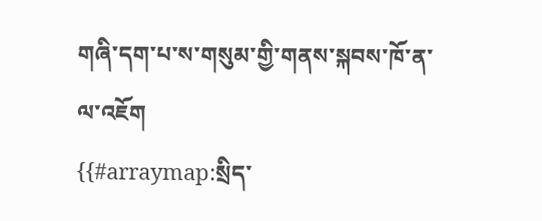གཞི་དག་པ་ས་གསུམ་གྱི་གནས་སྐབས་ཁོ་ན་ལ་འཇོག
{{#arraymap:སྲིད་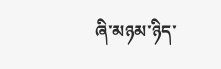ཞི་མཉམ་ཉིད་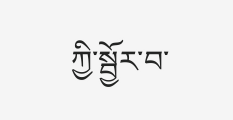ཀྱི་སྦྱོར་བ་